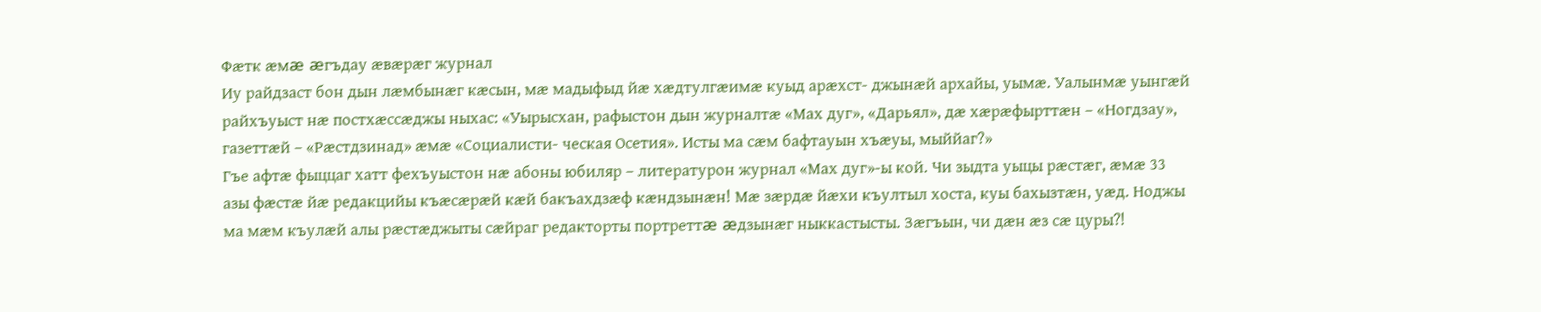Фæтк æмæ æгъдау æвæрæг журнал
Иу райдзаст бон дын лæмбынæг кæсын, мæ мадыфыд йæ хæдтулгæимæ куыд арæхст- джынæй архайы, уымæ. Уалынмæ уынгæй райхъуыст нæ постхæссæджы ныхас: «Уырысхан, рафыстон дын журналтæ «Мах дуг», «Дарьял», дæ хæрæфырттæн – «Ногдзау», газеттæй – «Рæстдзинад» æмæ «Социалисти- ческая Осетия». Исты ма сæм бафтауын хъæуы, мыййаг?»
Гъе афтæ фыццаг хатт фехъуыстон нæ абоны юбиляр – литературон журнал «Мах дуг»-ы кой. Чи зыдта уыцы рæстæг, æмæ 33 азы фæстæ йæ редакцийы къæсæрæй кæй бакъахдзæф кæндзынæн! Мæ зæрдæ йæхи къултыл хоста, куы бахызтæн, уæд. Ноджы ма мæм къулæй алы рæстæджыты сæйраг редакторты портреттæ æдзынæг ныккастысты. Зæгъын, чи дæн æз сæ цуры?!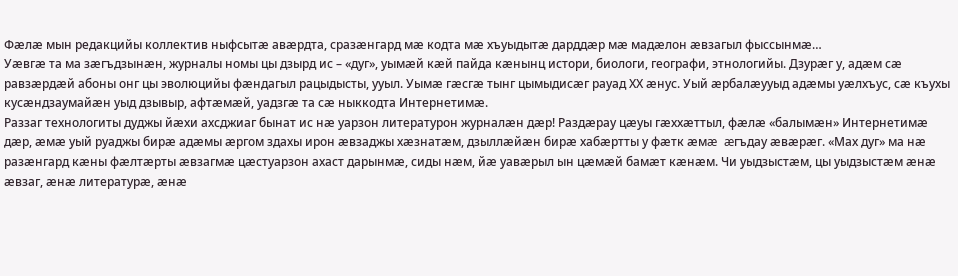Фæлæ мын редакцийы коллектив ныфсытæ авæрдта, сразæнгард мæ кодта мæ хъуыдытæ дарддæр мæ мадæлон æвзагыл фыссынмæ…
Уæвгæ та ма зæгъдзынæн, журналы номы цы дзырд ис – «дуг», уымæй кæй пайда кæнынц истори, биологи, географи, этнологийы. Дзурæг у, адæм сæ равзæрдæй абоны онг цы эволюцийы фæндагыл рацыдысты, ууыл. Уымæ гæсгæ тынг цымыдисæг рауад ХХ æнус. Уый æрбалæууыд адæмы уæлхъус, сæ къухы кусæндзаумайæн уыд дзывыр, афтæмæй, уадзгæ та сæ ныккодта Интернетимæ.
Раззаг технологиты дуджы йæхи ахсджиаг бынат ис нæ уарзон литературон журналæн дæр! Раздæрау цæуы гæххæттыл, фæлæ «балымæн» Интернетимæ дæр, æмæ уый руаджы бирæ адæмы æргом здахы ирон æвзаджы хæзнатæм, дзыллæйæн бирæ хабæртты у фæтк æмæ æгъдау æвæрæг. «Мах дуг» ма нæ разæнгард кæны фæлтæрты æвзагмæ цæстуарзон ахаст дарынмæ, сиды нæм, йæ уавæрыл ын цæмæй бамæт кæнæм. Чи уыдзыстæм, цы уыдзыстæм æнæ æвзаг, æнæ литературæ, æнæ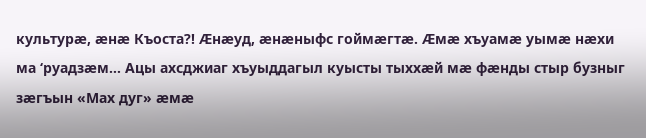культурæ, æнæ Къоста?! Æнæуд, æнæныфс гоймæгтæ. Æмæ хъуамæ уымæ нæхи ма ‘руадзæм… Ацы ахсджиаг хъуыддагыл куысты тыххæй мæ фæнды стыр бузныг зæгъын «Мах дуг» æмæ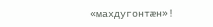«махдугонтæн»!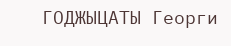ГОДЖЫЦАТЫ Георги